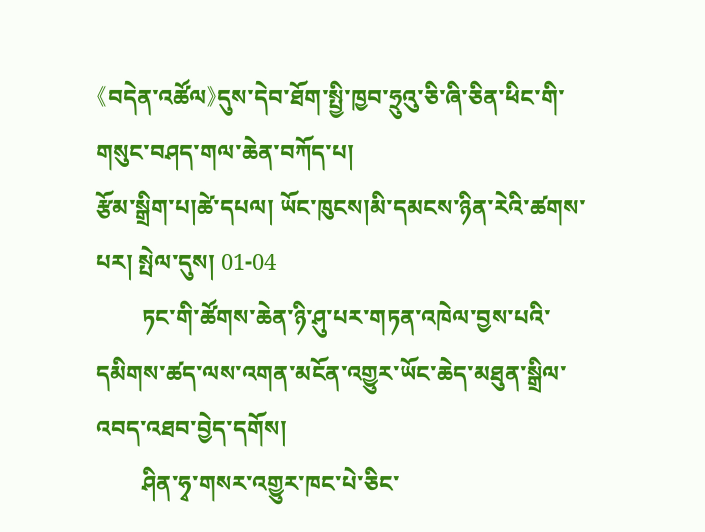《བདེན་འཚོལ》དུས་དེབ་ཐོག་སྤྱི་ཁྱབ་ཧྲུའུ་ཅི་ཞི་ཅིན་ཕིང་གི་གསུང་བཤད་གལ་ཆེན་བཀོད་པ།
རྩོམ་སྒྲིག་པ།ཚེ་དཔལ། ཡོང་ཁུངས།མི་དམངས་ཉིན་རེའི་ཚགས་པར། སྤེལ་དུས། 01-04
        ཏང་གི་ཚོགས་ཆེན་ཉི་ཤུ་པར་གཏན་འཁེལ་བྱས་པའི་དམིགས་ཚད་ལས་འགན་མངོན་འགྱུར་ཡོང་ཆེད་མཐུན་སྒྲིལ་འབད་འཐབ་བྱེད་དགོས།
        ཤིན་ཧྭ་གསར་འགྱུར་ཁང་པེ་ཅིང་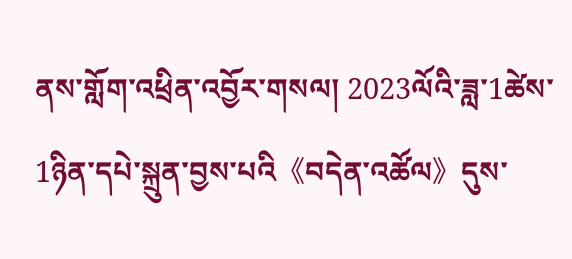ནས་གློག་འཕྲིན་འབྱོར་གསལ། 2023ལོའི་ཟླ་1ཚེས་1ཉིན་དཔེ་སྐྲུན་བྱས་པའི《བདེན་འཚོལ》དུས་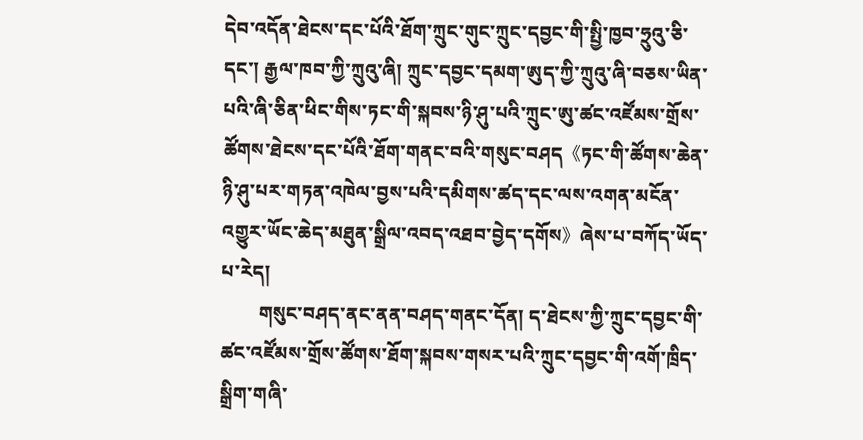དེབ་འདོན་ཐེངས་དང་པོའི་ཐོག་ཀྲུང་གུང་ཀྲུང་དབྱང་གི་སྤྱི་ཁྱབ་ཧྲུའུ་ཅི་དང་། རྒྱལ་ཁབ་ཀྱི་ཀྲུའུ་ཞི། ཀྲུང་དབྱང་དམག་ཨུད་ཀྱི་ཀྲུའུ་ཞི་བཅས་ཡིན་པའི་ཞི་ཅིན་ཕིང་གིས་ཏང་གི་སྐབས་ཉི་ཤུ་པའི་ཀྲུང་ཨུ་ཚང་འཛོམས་གྲོས་ཚོགས་ཐེངས་དང་པོའི་ཐོག་གནང་བའི་གསུང་བཤད《ཏང་གི་ཚོགས་ཆེན་ཉི་ཤུ་པར་གཏན་འཁེལ་བྱས་པའི་དམིགས་ཚད་དང་ལས་འགན་མངོན་འགྱུར་ཡོང་ཆེད་མཐུན་སྒྲིལ་འབད་འཐབ་བྱེད་དགོས》ཞེས་པ་བཀོད་ཡོད་པ་རེད།
        གསུང་བཤད་ནང་ནན་བཤད་གནང་དོན། ད་ཐེངས་ཀྱི་ཀྲུང་དབྱང་གི་ཚང་འཛོམས་གྲོས་ཚོགས་ཐོག་སྐབས་གསར་པའི་ཀྲུང་དབྱང་གི་འགོ་ཁྲིད་སྒྲིག་གཞི་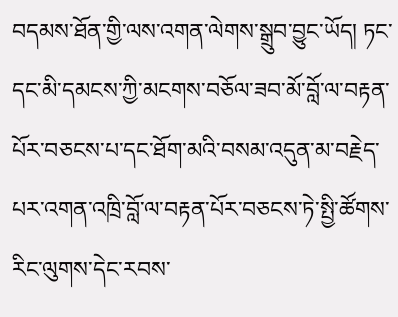བདམས་ཐོན་གྱི་ལས་འགན་ལེགས་སྒྲུབ་བྱུང་ཡོད། ཏང་དང་མི་དམངས་ཀྱི་མངགས་བཅོལ་ཟབ་མོ་བློ་ལ་བརྟན་པོར་བཅངས་པ་དང་ཐོག་མའི་བསམ་འདུན་མ་བརྗེད་པར་འགན་འཁྲི་བློ་ལ་བརྟན་པོར་བཅངས་ཏེ་སྤྱི་ཚོགས་རིང་ལུགས་དེང་རབས་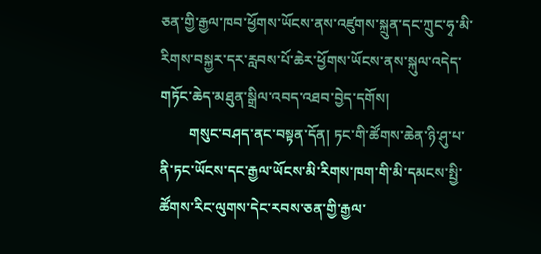ཅན་གྱི་རྒྱལ་ཁབ་ཕྱོགས་ཡོངས་ནས་འཛུགས་སྐྲུན་དང་ཀྲུང་ཧྭ་མི་རིགས་བསྐྱར་དར་རླབས་པོ་ཆེར་ཕྱོགས་ཡོངས་ནས་སྐུལ་འདེད་གཏོང་ཆེད་མཐུན་སྒྲིལ་འབད་འཐབ་བྱེད་དགོས།
        གསུང་བཤད་ནང་བསྟན་དོན། ཏང་གི་ཚོགས་ཆེན་ཉི་ཤུ་པ་ནི་ཏང་ཡོངས་དང་རྒྱལ་ཡོངས་མི་རིགས་ཁག་གི་མི་དམངས་སྤྱི་ཚོགས་རིང་ལུགས་དེང་རབས་ཅན་གྱི་རྒྱལ་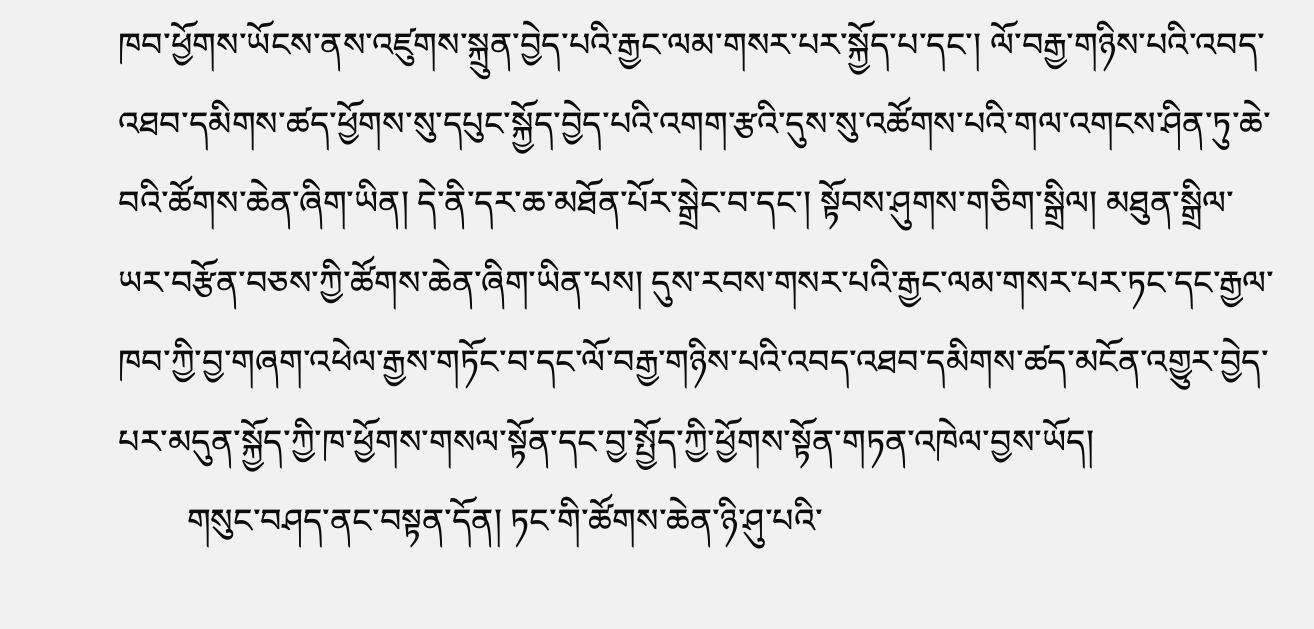ཁབ་ཕྱོགས་ཡོངས་ནས་འཛུགས་སྐྲུན་བྱེད་པའི་རྒྱང་ལམ་གསར་པར་སྐྱོད་པ་དང་། ལོ་བརྒྱ་གཉིས་པའི་འབད་འཐབ་དམིགས་ཚད་ཕྱོགས་སུ་དཔུང་སྐྱོད་བྱེད་པའི་འགག་རྩའི་དུས་སུ་འཚོགས་པའི་གལ་འགངས་ཤིན་ཏུ་ཆེ་བའི་ཚོགས་ཆེན་ཞིག་ཡིན། དེ་ནི་དར་ཆ་མཐོན་པོར་སྒྲེང་བ་དང་། སྟོབས་ཤུགས་གཅིག་སྒྲིལ། མཐུན་སྒྲིལ་ཡར་བརྩོན་བཅས་ཀྱི་ཚོགས་ཆེན་ཞིག་ཡིན་པས། དུས་རབས་གསར་པའི་རྒྱང་ལམ་གསར་པར་ཏང་དང་རྒྱལ་ཁབ་ཀྱི་བྱ་གཞག་འཕེལ་རྒྱས་གཏོང་བ་དང་ལོ་བརྒྱ་གཉིས་པའི་འབད་འཐབ་དམིགས་ཚད་མངོན་འགྱུར་བྱེད་པར་མདུན་སྐྱོད་ཀྱི་ཁ་ཕྱོགས་གསལ་སྟོན་དང་བྱ་སྤྱོད་ཀྱི་ཕྱོགས་སྟོན་གཏན་འཁེལ་བྱས་ཡོད།
        གསུང་བཤད་ནང་བསྟན་དོན། ཏང་གི་ཚོགས་ཆེན་ཉི་ཤུ་པའི་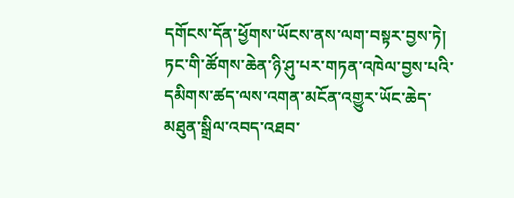དགོངས་དོན་ཕྱོགས་ཡོངས་ནས་ལག་བསྟར་བྱས་ཏེ། ཏང་གི་ཚོགས་ཆེན་ཉི་ཤུ་པར་གཏན་འཁེལ་བྱས་པའི་དམིགས་ཚད་ལས་འགན་མངོན་འགྱུར་ཡོང་ཆེད་མཐུན་སྒྲིལ་འབད་འཐབ་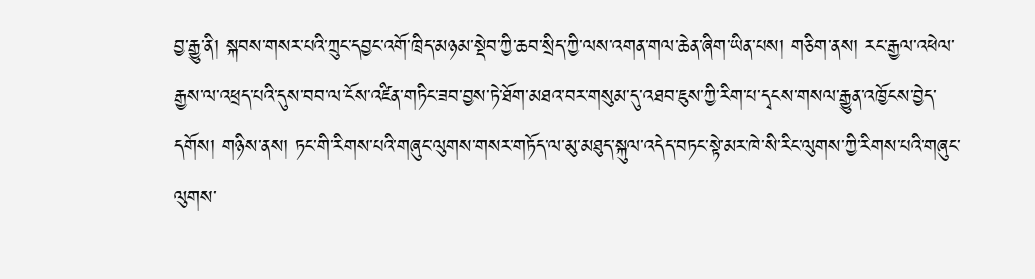བྱ་རྒྱུ་ནི། སྐབས་གསར་པའི་ཀྲུང་དབྱང་འགོ་ཁྲིད་མཉམ་སྡེབ་ཀྱི་ཆབ་སྲིད་ཀྱི་ལས་འགན་གལ་ཆེན་ཞིག་ཡིན་པས། གཅིག་ནས། རང་རྒྱལ་འཕེལ་རྒྱས་ལ་འཕྲད་པའི་དུས་བབ་ལ་ངོས་འཛིན་གཏིང་ཟབ་བྱས་ཏེ་ཐོག་མཐའ་བར་གསུམ་དུ་འཐབ་ཇུས་ཀྱི་རིག་པ་དྭངས་གསལ་རྒྱུན་འཁྱོངས་བྱེད་དགོས། གཉིས་ནས། ཏང་གི་རིགས་པའི་གཞུང་ལུགས་གསར་གཏོད་ལ་མུ་མཐུད་སྐུལ་འདེད་བཏང་སྟེ་མར་ཁེ་སི་རིང་ལུགས་ཀྱི་རིགས་པའི་གཞུང་ལུགས་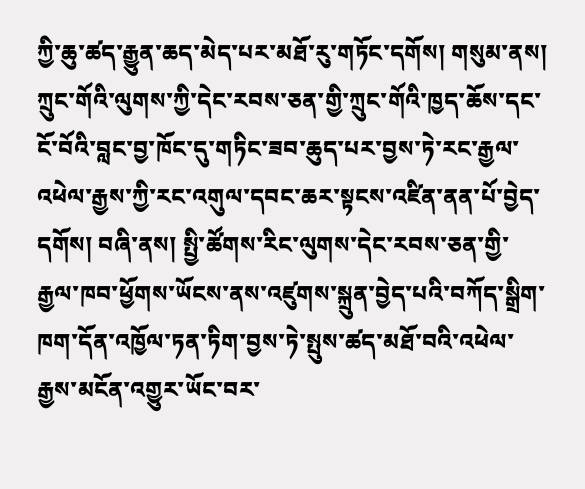ཀྱི་ཆུ་ཚད་རྒྱུན་ཆད་མེད་པར་མཐོ་རུ་གཏོང་དགོས། གསུམ་ནས། ཀྲུང་གོའི་ལུགས་ཀྱི་དེང་རབས་ཅན་གྱི་ཀྲུང་གོའི་ཁྱད་ཆོས་དང་ངོ་བོའི་བླང་བྱ་ཁོང་དུ་གཏིང་ཟབ་ཆུད་པར་བྱས་ཏེ་རང་རྒྱལ་འཕེལ་རྒྱས་ཀྱི་རང་འགུལ་དབང་ཆར་སྟངས་འཛིན་ནན་པོ་བྱེད་དགོས། བཞི་ནས། སྤྱི་ཚོགས་རིང་ལུགས་དེང་རབས་ཅན་གྱི་རྒྱལ་ཁབ་ཕྱོགས་ཡོངས་ནས་འཛུགས་སྐྲུན་བྱེད་པའི་བཀོད་སྒྲིག་ཁག་དོན་འཁྱོལ་ཏན་ཏིག་བྱས་ཏེ་སྤུས་ཚད་མཐོ་བའི་འཕེལ་རྒྱས་མངོན་འགྱུར་ཡོང་བར་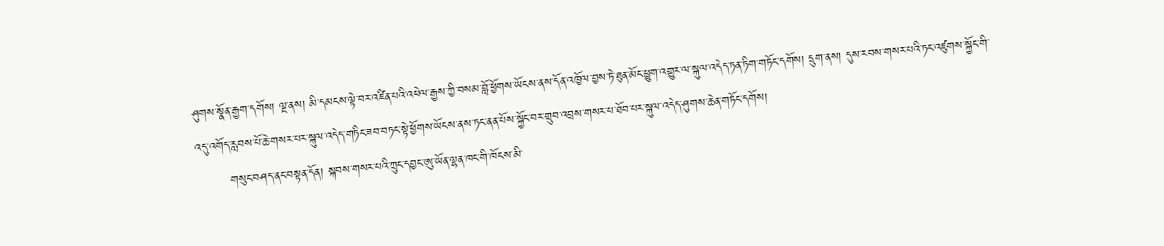ཤུགས་སྣོན་རྒྱག་དགོས། ལྔ་ནས། མི་དམངས་ལྟེ་བར་འཛིན་པའི་འཕེལ་རྒྱས་ཀྱི་བསམ་བློ་ཕྱོགས་ཡོངས་ནས་དོན་འཁྱོལ་བྱས་ཏེ་ཐུན་མོང་ཕྱུག་འགྱུར་ལ་སྐུལ་འདེད་ཏན་ཏིག་གཏོང་དགོས། དྲུག་ནས། དུས་རབས་གསར་པའི་ཏང་འཛུགས་སྐྱོང་གི་འདུ་འགོད་རླབས་པོ་ཆེ་གསར་པར་སྐུལ་འདེད་གཏིང་ཟབ་བཏང་སྟེ་ཕྱོགས་ཡོངས་ནས་ཏང་ནན་པོས་སྐྱོང་བར་གྲུབ་འབྲས་གསར་པ་ཐོབ་པར་སྐུལ་འདེད་ཤུགས་ཆེན་གཏོང་དགོས།
        གསུང་བཤད་ནང་བསྟན་དོན། སྐབས་གསར་པའི་ཀྲུང་དབྱང་ཨུ་ཡོན་ལྷན་ཁང་གི་ཁོངས་མི་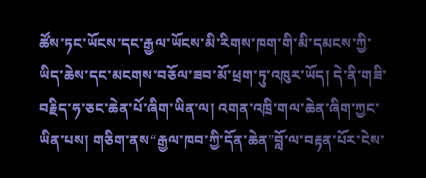ཚོས་ཏང་ཡོངས་དང་རྒྱལ་ཡོངས་མི་རིགས་ཁག་གི་མི་དམངས་ཀྱི་ཡིད་ཆེས་དང་མངགས་བཅོལ་ཟབ་མོ་ཕྲག་ཏུ་འཁུར་ཡོད། དེ་ནི་གཟི་བརྗིད་ཧ་ཅང་ཆེན་པོ་ཞིག་ཡིན་ལ། འགན་འཁྲི་གལ་ཆེན་ཞིག་ཀྱང་ཡིན་པས། གཅིག་ནས“རྒྱལ་ཁབ་ཀྱི་དོན་ཆེན”བློ་ལ་བརྟན་པོར་ངེས་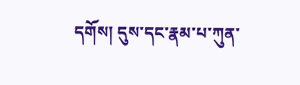དགོས། དུས་དང་རྣམ་པ་ཀུན་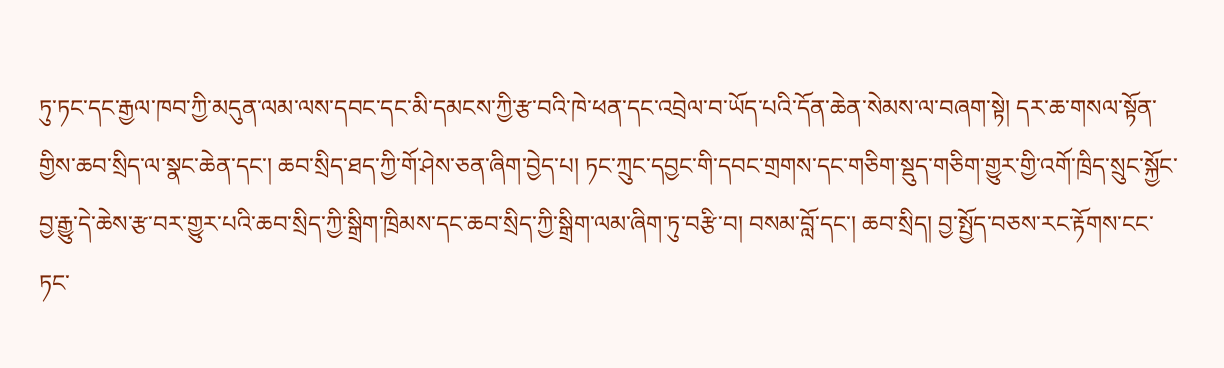ཏུ་ཏང་དང་རྒྱལ་ཁབ་ཀྱི་མདུན་ལམ་ལས་དབང་དང་མི་དམངས་ཀྱི་རྩ་བའི་ཁེ་ཕན་དང་འབྲེལ་བ་ཡོད་པའི་དོན་ཆེན་སེམས་ལ་བཞག་སྟེ། དར་ཆ་གསལ་སྟོན་གྱིས་ཆབ་སྲིད་ལ་སྣང་ཆེན་དང་། ཆབ་སྲིད་ཐད་ཀྱི་གོ་ཤེས་ཅན་ཞིག་བྱེད་པ། ཏང་ཀྲུང་དབྱང་གི་དབང་གྲགས་དང་གཅིག་སྡུད་གཅིག་གྱུར་གྱི་འགོ་ཁྲིད་སྲུང་སྐྱོང་བྱ་རྒྱུ་དེ་ཆེས་རྩ་བར་གྱུར་པའི་ཆབ་སྲིད་ཀྱི་སྒྲིག་ཁྲིམས་དང་ཆབ་སྲིད་ཀྱི་སྒྲིག་ལམ་ཞིག་ཏུ་བརྩི་བ། བསམ་བློ་དང་། ཆབ་སྲིད། བྱ་སྤྱོད་བཅས་རང་རྟོགས་ངང་ཏང་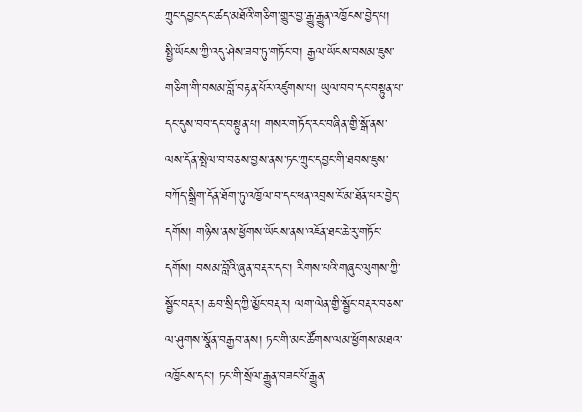ཀྲུང་དབྱང་དང་ཚད་མཐོའི་གཅིག་གྱུར་བྱ་རྒྱུ་རྒྱུན་འཁྱོངས་བྱེད་པ། སྤྱི་ཡོངས་ཀྱི་འདུ་ཤེས་ཟབ་ཏུ་གཏོང་བ། རྒྱལ་ཡོངས་བསམ་ཇུས་གཅིག་གི་བསམ་བློ་བརྟན་པོར་འཛུགས་པ། ཡུལ་བབ་དང་བསྟུན་པ་དང་དུས་བབ་དང་བསྟུན་པ། གསར་གཏོད་རང་བཞིན་གྱི་སྒོ་ནས་ལས་དོན་སྤེལ་བ་བཅས་བྱས་ནས་ཏང་ཀྲུང་དབྱང་གི་ཐབས་ཇུས་བཀོད་སྒྲིག་དོན་ཐོག་ཏུ་འཁྱོལ་བ་དང་ཕན་འབྲས་ངོ་མ་ཐོན་པར་བྱེད་དགོས། གཉིས་ནས་ཕྱོགས་ཡོངས་ནས་འཇོན་ཐང་ཆེ་རུ་གཏོང་དགོས། བསམ་བློའི་ཞུན་བརྡར་དང་། རིགས་པའི་གཞུང་ལུགས་ཀྱི་སྦྱོང་བརྡར། ཆབ་སྲིད་ཀྱི་མྱོང་བརྡར། ལག་ལེན་གྱི་སྦྱོང་བརྡར་བཅས་ལ་ཤུགས་སྣོན་བརྒྱབ་ནས། ཏང་གི་མང་ཚོགས་ལམ་ཕྱོགས་མཐའ་འཁྱོངས་དང་། ཏང་གི་སྲོལ་རྒྱུན་བཟང་པོ་རྒྱུན་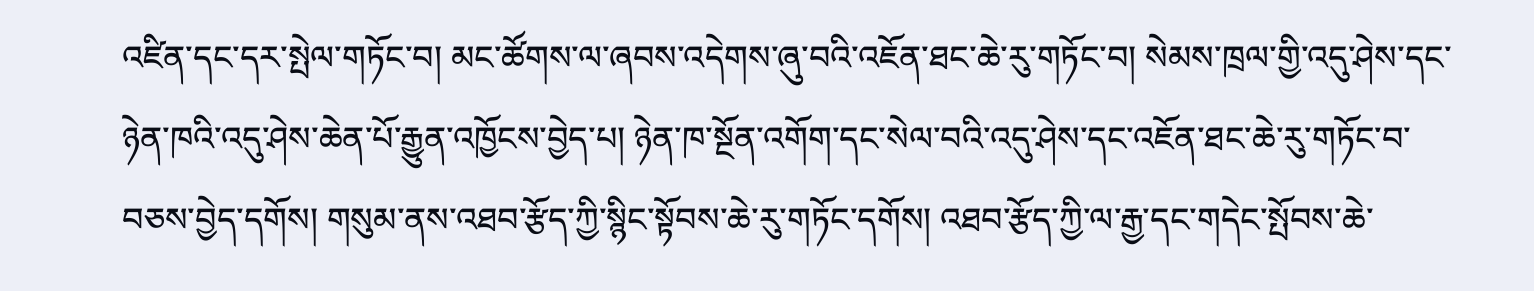འཛིན་དང་དར་སྤེལ་གཏོང་བ། མང་ཚོགས་ལ་ཞབས་འདེགས་ཞུ་བའི་འཇོན་ཐང་ཆེ་རུ་གཏོང་བ། སེམས་ཁྲལ་གྱི་འདུ་ཤེས་དང་ཉེན་ཁའི་འདུ་ཤེས་ཆེན་པོ་རྒྱུན་འཁྱོངས་བྱེད་པ། ཉེན་ཁ་སྔོན་འགོག་དང་སེལ་བའི་འདུ་ཤེས་དང་འཇོན་ཐང་ཆེ་རུ་གཏོང་བ་བཅས་བྱེད་དགོས། གསུམ་ནས་འཐབ་རྩོད་ཀྱི་སྙིང་སྟོབས་ཆེ་རུ་གཏོང་དགོས། འཐབ་རྩོད་ཀྱི་ལ་རྒྱ་དང་གདེང་སྤོབས་ཆེ་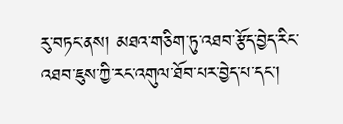རུ་བཏང་ནས། མཐའ་གཅིག་ཏུ་འཐབ་རྩོད་བྱེད་རིང་འཐབ་ཇུས་ཀྱི་རང་འགུལ་ཐོབ་པར་བྱེད་པ་དང་།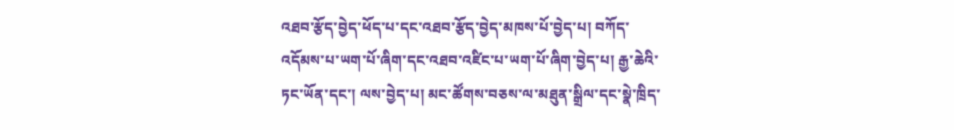འཐབ་རྩོད་བྱེད་ཕོད་པ་དང་འཐབ་རྩོད་བྱེད་མཁས་པོ་བྱེད་པ། བཀོད་འདོམས་པ་ཡག་པོ་ཞིག་དང་འཐབ་འཛིང་པ་ཡག་པོ་ཞིག་བྱེད་པ། རྒྱ་ཆེའི་ཏང་ཡོན་དང་། ལས་བྱེད་པ། མང་ཚོགས་བཅས་ལ་མཐུན་སྒྲིལ་དང་སྣེ་ཁྲིད་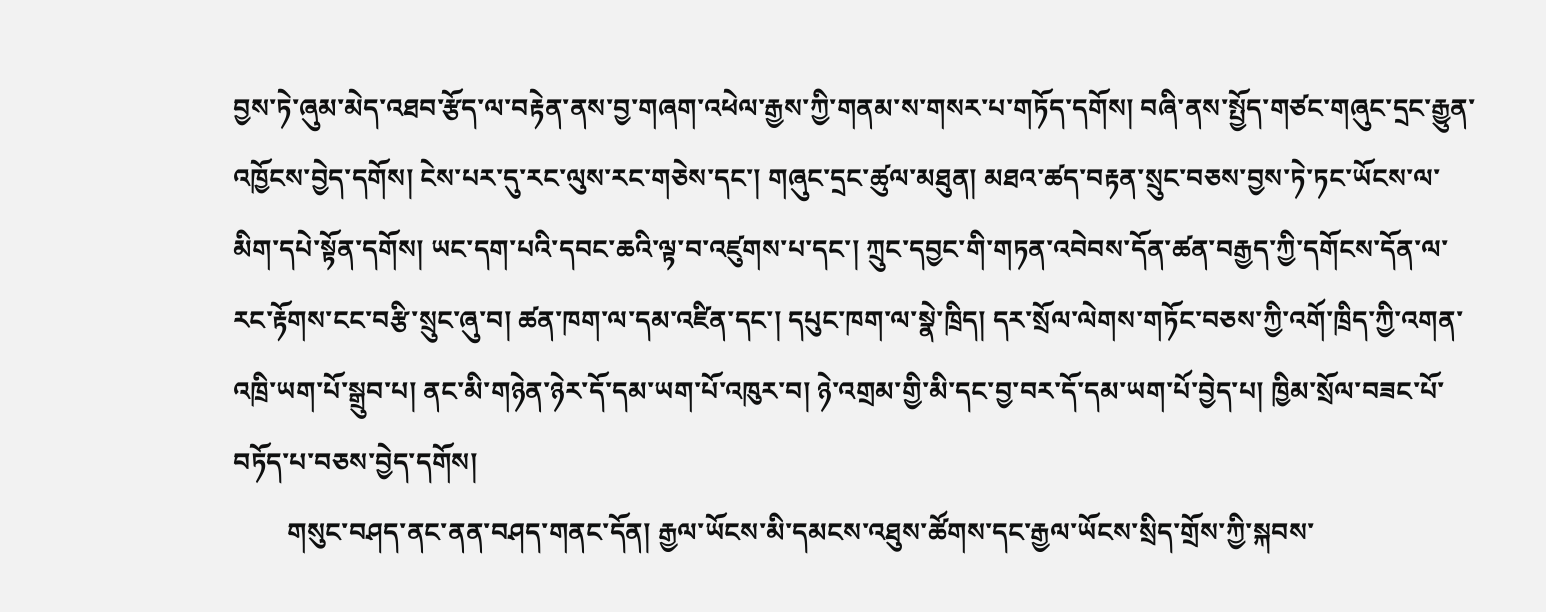བྱས་ཏེ་ཞུམ་མེད་འཐབ་རྩོད་ལ་བརྟེན་ནས་བྱ་གཞག་འཕེལ་རྒྱས་ཀྱི་གནམ་ས་གསར་པ་གཏོད་དགོས། བཞི་ནས་སྤྱོད་གཙང་གཞུང་དྲང་རྒྱུན་འཁྱོངས་བྱེད་དགོས། ངེས་པར་དུ་རང་ལུས་རང་གཅེས་དང་། གཞུང་དྲང་ཚུལ་མཐུན། མཐའ་ཚད་བརྟན་སྲུང་བཅས་བྱས་ཏེ་ཏང་ཡོངས་ལ་མིག་དཔེ་སྟོན་དགོས། ཡང་དག་པའི་དབང་ཆའི་ལྟ་བ་འཛུགས་པ་དང་། ཀྲུང་དབྱང་གི་གཏན་འབེབས་དོན་ཚན་བརྒྱད་ཀྱི་དགོངས་དོན་ལ་རང་རྟོགས་ངང་བརྩི་སྲུང་ཞུ་བ། ཚན་ཁག་ལ་དམ་འཛིན་དང་། དཔུང་ཁག་ལ་སྣེ་ཁྲིད། དར་སྲོལ་ལེགས་གཏོང་བཅས་ཀྱི་འགོ་ཁྲིད་ཀྱི་འགན་འཁྲི་ཡག་པོ་སྒྲུབ་པ། ནང་མི་གཉེན་ཉེར་དོ་དམ་ཡག་པོ་འཁུར་བ། ཉེ་འགྲམ་གྱི་མི་དང་བྱ་བར་དོ་དམ་ཡག་པོ་བྱེད་པ། ཁྱིམ་སྲོལ་བཟང་པོ་བཏོད་པ་བཅས་བྱེད་དགོས།
        གསུང་བཤད་ནང་ནན་བཤད་གནང་དོན། རྒྱལ་ཡོངས་མི་དམངས་འཐུས་ཚོགས་དང་རྒྱལ་ཡོངས་སྲིད་གྲོས་ཀྱི་སྐབས་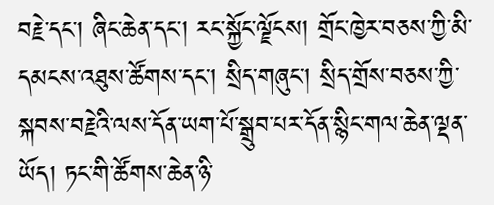བརྗེ་དང་། ཞིང་ཆེན་དང་། རང་སྐྱོང་ལྗོངས། གྲོང་ཁྱེར་བཅས་ཀྱི་མི་དམངས་འཐུས་ཚོགས་དང་། སྲིད་གཞུང་། སྲིད་གྲོས་བཅས་ཀྱི་སྐབས་བརྗེའི་ལས་དོན་ཡག་པོ་སྒྲུབ་པར་དོན་སྙིང་གལ་ཆེན་ལྡན་ཡོད། ཏང་གི་ཚོགས་ཆེན་ཉི་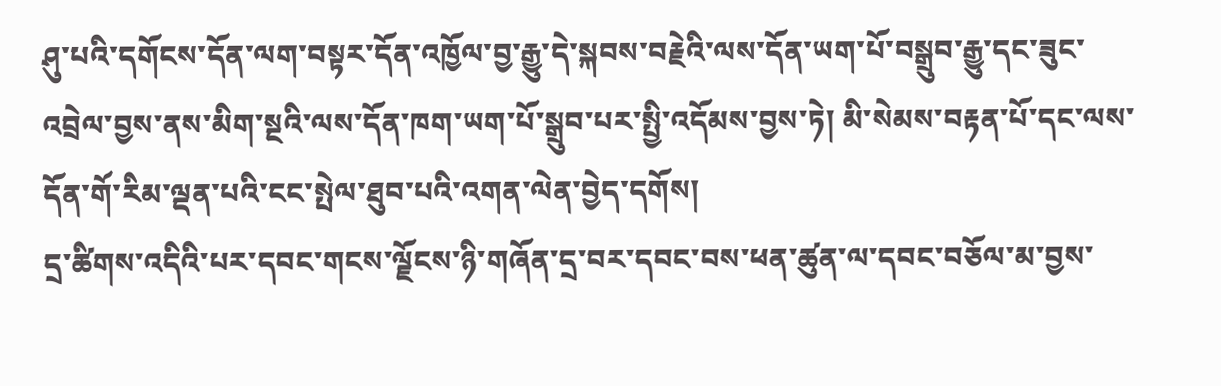ཤུ་པའི་དགོངས་དོན་ལག་བསྟར་དོན་འཁྱོལ་བྱ་རྒྱུ་དེ་སྐབས་བརྗེའི་ལས་དོན་ཡག་པོ་བསྒྲུབ་རྒྱུ་དང་ཟུང་འབྲེལ་བྱས་ནས་མིག་སྔའི་ལས་དོན་ཁག་ཡག་པོ་སྒྲུབ་པར་སྤྱི་འདོམས་བྱས་ཏེ། མི་སེམས་བརྟན་པོ་དང་ལས་དོན་གོ་རིམ་ལྡན་པའི་ངང་སྤེལ་ཐུབ་པའི་འགན་ལེན་བྱེད་དགོས།
དྲ་ཚིགས་འདིའི་པར་དབང་གངས་ལྗོངས་ཉི་གཞོན་དྲ་བར་དབང་བས་ཕན་ཚུན་ལ་དབང་བཅོལ་མ་བྱས་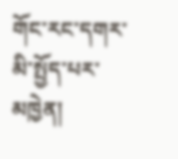གོང་རང་དགར་མི་སྤྱོད་པར་མཁྱེན།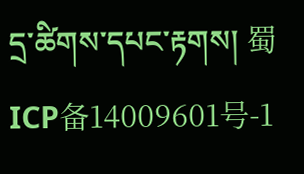དྲ་ཚིགས་དཔང་རྟགས། 蜀ICP备14009601号-1